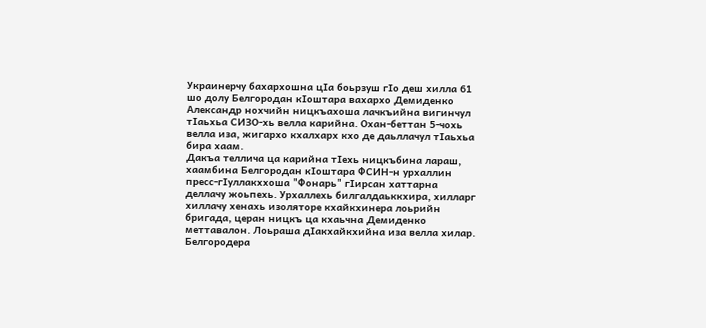Украинерчу бахархошна цIа боьрзуш гIо деш хилла 61 шо долу Белгородан кIоштара вахархо Демиденко Александр нохчийн ницкъахоша лачкъийна вигинчул тIаьхьа СИЗО-хь велла карийна. Охан-беттан 5-чохь велла иза, жигархо кхалхарх кхо де даьллачул тIаьхьа бира хаам.
Дакъа теллича ца карийна тIехь ницкъбина лараш, хаамбина Белгородан кIоштара ФСИН-н урхаллин пресс-гIуллакххоша "Фонарь" гIирсан хаттарна деллачу жоьпехь. Урхаллехь билгалдаьккхира, хилларг хиллачу хенахь изоляторе кхайкхинера лоьрийн бригада, церан ницкъ ца кхаьчна Демиденко меттавалон. Лоьраша дIакхайкхийна иза велла хилар.
Белгородера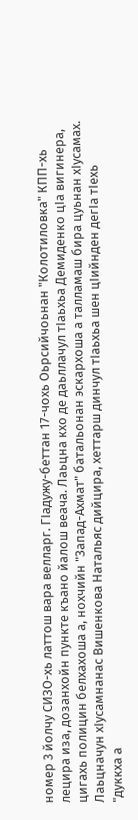номер 3 йолчу СИЗО-хь латтош вара велларг. ГIадужу-беттан 17-чохь Оьрсийчоьнан "Колотиловка" КПП-хь лецира иза, дозанхойн пункте къано йалош веача. Лаьцна кхо де даьллачул тIаьхьа Демиденко цIа вигинера, цигахь полицин белхахоша а, нохчийн "Запад-Ахмат" батальонан эскархоша а талламаш бира цуьнан хIусамах. Лаьцначун хIусамнанас Вишенкова Натальяс дийцира, хеттарш динчул тIаьхьа шен цIийнден дегIа тIехь "дуккха а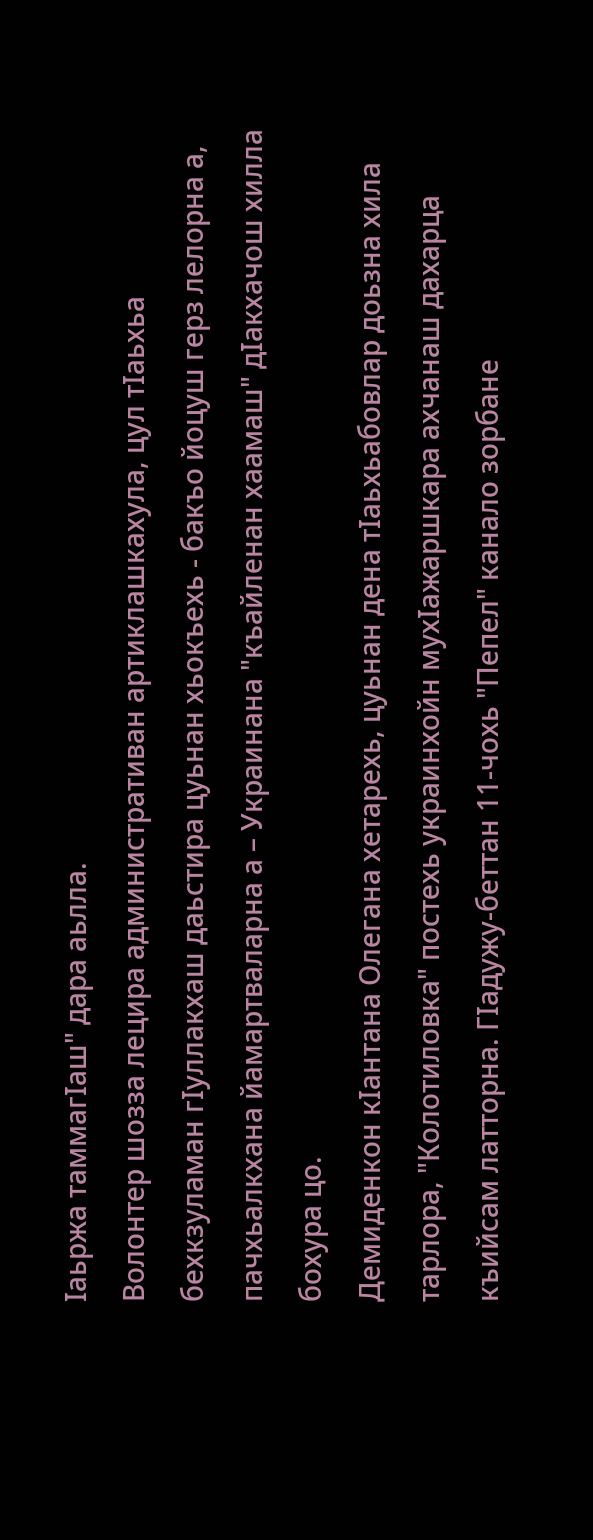Iаьржа таммагIаш" дара аьлла.
Волонтер шозза лецира административан артиклашкахула, цул тIаьхьа бехкзуламан гIуллакхаш даьстира цуьнан хьокъехь - бакъо йоцуш герз лелорна а, пачхьалкхана йамартваларна а – Украинана "къайленан хаамаш" дIакхачош хилла бохура цо.
Демиденкон кIантана Олегана хетарехь, цуьнан дена тIаьхьабовлар доьзна хила тарлора, "Колотиловка" постехь украинхойн мухIажаршкара ахчанаш дахарца къийсам латторна. ГIадужу-беттан 11-чохь "Пепел" канало зорбане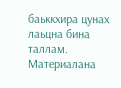баьккхира цунах лаьцна бина таллам. Материалана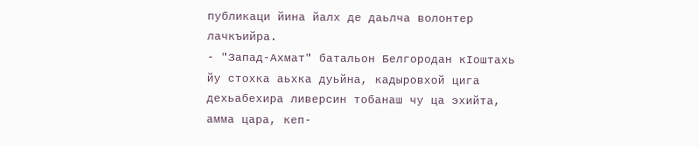публикаци йина йалх де даьлча волонтер лачкъийра.
- "Запад-Ахмат" батальон Белгородан кIоштахь йу стохка аьхка дуьйна, кадыровхой цига дехьабехира ливерсин тобанаш чу ца эхийта, амма цара, кеп-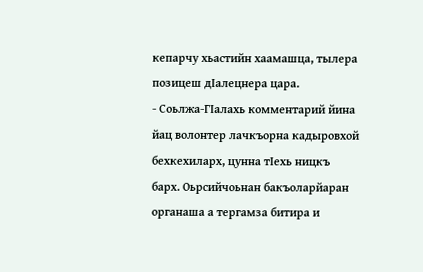кепарчу хьастийн хаамашца, тылера позицеш дIалецнера цара.
- Соьлжа-ГIалахь комментарий йина йац волонтер лачкъорна кадыровхой бехкехиларх, цунна тIехь ницкъ барх. Оьрсийчоьнан бакъоларйаран органаша а тергамза битира и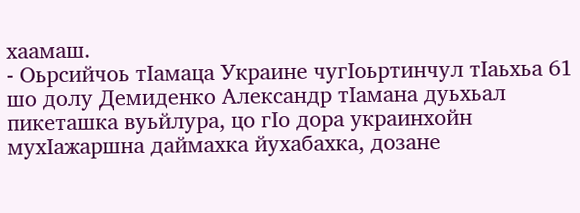хаамаш.
- Оьрсийчоь тIамаца Украине чугIоьртинчул тIаьхьа 61 шо долу Демиденко Александр тIамана дуьхьал пикеташка вуьйлура, цо гIо дора украинхойн мухIажаршна даймахка йухабахка, дозане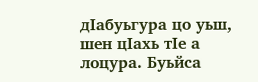дIабуьгура цо уьш, шен цIахь тIе а лоцура. Буьйса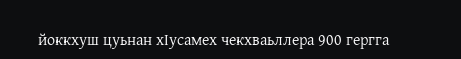йоккхуш цуьнан хIусамех чекхваьллера 900 гергга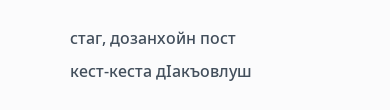стаг, дозанхойн пост кест-кеста дIакъовлуш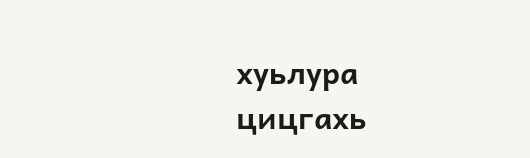хуьлура цицгахь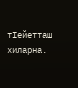тIейетташ хиларна.